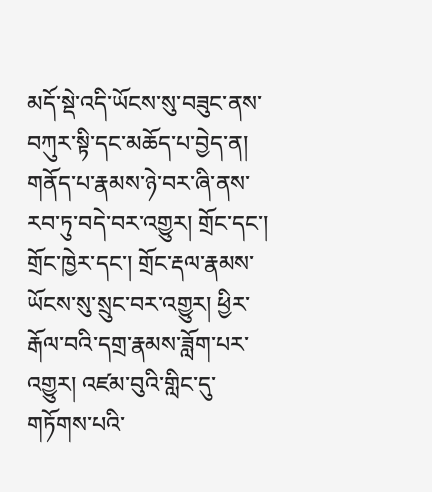མདོ་སྡེ་འདི་ཡོངས་སུ་བཟུང་ནས་བཀུར་སྟི་དང་མཆོད་པ་བྱེད་ན། གནོད་པ་རྣམས་ཉེ་བར་ཞི་ནས་རབ་ཏུ་བདེ་བར་འགྱུར། གྲོང་དང་། གྲོང་ཁྱེར་དང་། གྲོང་རྡལ་རྣམས་ཡོངས་སུ་སྲུང་བར་འགྱུར། ཕྱིར་རྒོལ་བའི་དགྲ་རྣམས་ཟློག་པར་འགྱུར། འཛམ་བུའི་གླིང་དུ་གཏོགས་པའི་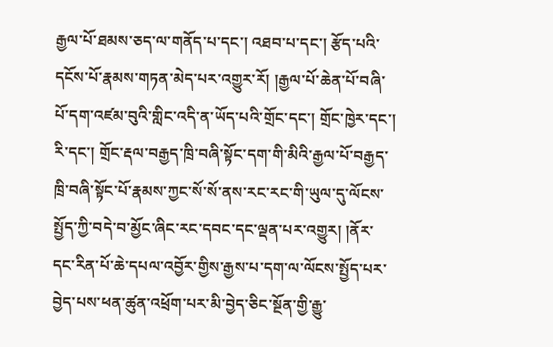རྒྱལ་པོ་ཐམས་ཅད་ལ་གནོད་པ་དང་། འཐབ་པ་དང་། རྩོད་པའི་དངོས་པོ་རྣམས་གཏན་མེད་པར་འགྱུར་རོ། །རྒྱལ་པོ་ཆེན་པོ་བཞི་པོ་དག་འཛམ་བུའི་གླིང་འདི་ན་ཡོད་པའི་གྲོང་དང་། གྲོང་ཁྱེར་དང་། རི་དང་། གྲོང་རྡལ་བརྒྱད་ཁྲི་བཞི་སྟོང་དག་གི་མིའི་རྒྱལ་པོ་བརྒྱད་ཁྲི་བཞི་སྟོང་པོ་རྣམས་ཀྱང་སོ་སོ་ནས་རང་རང་གི་ཡུལ་དུ་ལོངས་སྤྱོད་ཀྱི་བདེ་བ་མྱོང་ཞིང་རང་དབང་དང་ལྡན་པར་འགྱུར། །ནོར་དང་རིན་པོ་ཆེ་དཔལ་འབྱོར་གྱིས་རྒྱས་པ་དག་ལ་ལོངས་སྤྱོད་པར་བྱེད་པས་ཕན་ཚུན་འཕྲོག་པར་མི་བྱེད་ཅིང་སྔོན་གྱི་རྒྱུ་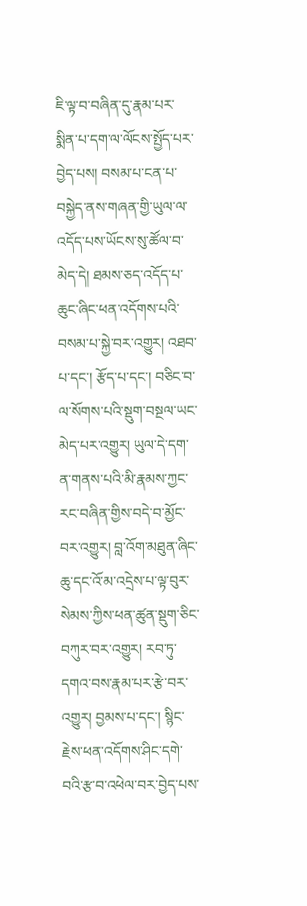ཇི་ལྟ་བ་བཞིན་དུ་རྣམ་པར་སྨིན་པ་དག་ལ་ལོངས་སྤྱོད་པར་བྱེད་པས། བསམ་པ་ངན་པ་བསྐྱེད་ནས་གཞན་གྱི་ཡུལ་ལ་འདོད་པས་ཡོངས་སུ་ཚོལ་བ་མེད་དེ། ཐམས་ཅད་འདོད་པ་ཆུང་ཞིང་ཕན་འདོགས་པའི་བསམ་པ་སྐྱེ་བར་འགྱུར། འཐབ་པ་དང་། རྩོད་པ་དང་། བཅིང་བ་ལ་སོགས་པའི་སྡུག་བསྔལ་ཡང་མེད་པར་འགྱུར། ཡུལ་དེ་དག་ན་གནས་པའི་མི་རྣམས་ཀྱང་རང་བཞིན་གྱིས་བདེ་བ་མྱོང་བར་འགྱུར། བླ་འོག་མཐུན་ཞིང་ཆུ་དང་འོ་མ་འདྲེས་པ་ལྟ་བུར་སེམས་ཀྱིས་ཕན་ཚུན་སྡུག་ཅིང་བཀུར་བར་འགྱུར། རབ་ཏུ་དགའ་བས་རྣམ་པར་རྩེ་བར་འགྱུར། བྱམས་པ་དང་། སྙིང་རྗེས་ཕན་འདོགས་ཤིང་དགེ་བའི་རྩ་བ་འཕེལ་བར་བྱེད་པས་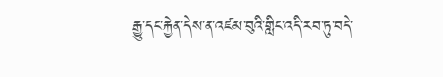རྒྱུ་དང་རྐྱེན་དེས་ན་འཛམ་བུའི་གླིང་འདི་རབ་ཏུ་བདེ་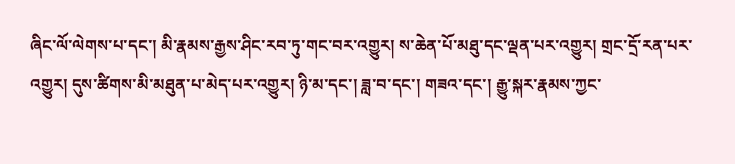ཞིང་ལོ་ལེགས་པ་དང་། མི་རྣམས་རྒྱས་ཤིང་རབ་ཏུ་གང་བར་འགྱུར། ས་ཆེན་པོ་མཐུ་དང་ལྡན་པར་འགྱུར། གྲང་དྲོ་རན་པར་འགྱུར། དུས་ཚིགས་མི་མཐུན་པ་མེད་པར་འགྱུར། ཉི་མ་དང་། ཟླ་བ་དང་། གཟའ་དང་། རྒྱུ་སྐར་རྣམས་ཀྱང་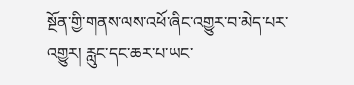སྔོན་གྱི་གནས་ལས་འཕོ་ཞིང་འགྱུར་བ་མེད་པར་འགྱུར། རླུང་དང་ཆར་པ་ཡང་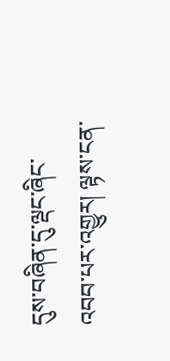དུས་བཞིན་དུ་ལྡང་ཞིང་འབབ་པར་འགྱུར། ལྟས་ངན་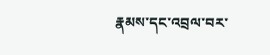རྣམས་དང་འབྲལ་བར་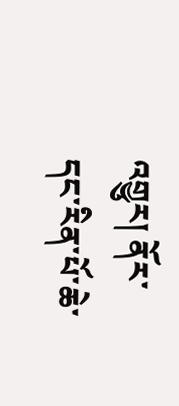འགྱུར། ནོར་དང་རིན་པོ་ཆེ་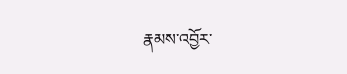རྣམས་འབྱོར་